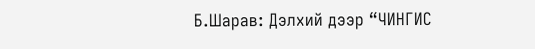Б.Шарав: Дэлхий дээр “ЧИНГИС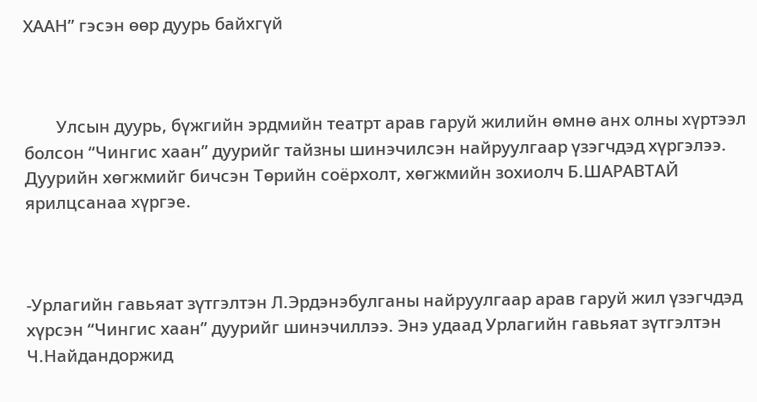ХААН” гэсэн өөр дуурь байхгүй



        Улсын дуурь, бүжгийн эрдмийн театрт арав гаруй жилийн өмнө анх олны хүртээл болсон “Чингис хаан” дуурийг тайзны шинэчилсэн найруулгаар үзэгчдэд хүргэлээ. Дуурийн хөгжмийг бичсэн Төрийн соёрхолт, хөгжмийн зохиолч Б.ШАРАВТАЙ ярилцсанаа хүргэе.



-Урлагийн гавьяат зүтгэлтэн Л.Эрдэнэбулганы найруулгаар арав гаруй жил үзэгчдэд хүрсэн “Чингис хаан” дуурийг шинэчиллээ. Энэ удаад Урлагийн гавьяат зүтгэлтэн Ч.Найдандоржид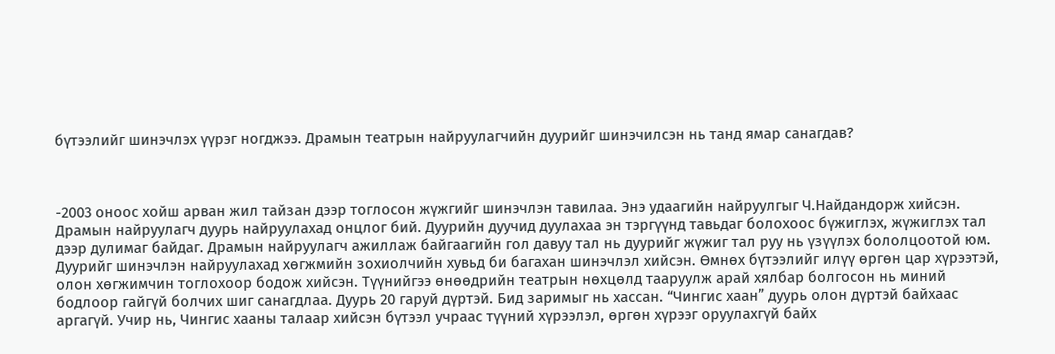бүтээлийг шинэчлэх үүрэг ногджээ. Драмын театрын найруулагчийн дуурийг шинэчилсэн нь танд ямар санагдав?



-2003 оноос хойш арван жил тайзан дээр тоглосон жүжгийг шинэчлэн тавилаа. Энэ удаагийн найруулгыг Ч.Найдандорж хийсэн. Драмын найруулагч дуурь найруулахад онцлог бий. Дуурийн дуучид дуулахаа эн тэргүүнд тавьдаг болохоос бүжиглэх, жүжиглэх тал дээр дулимаг байдаг. Драмын найруулагч ажиллаж байгаагийн гол давуу тал нь дуурийг жүжиг тал руу нь үзүүлэх бололцоотой юм. Дуурийг шинэчлэн найруулахад хөгжмийн зохиолчийн хувьд би багахан шинэчлэл хийсэн. Өмнөх бүтээлийг илүү өргөн цар хүрээтэй, олон хөгжимчин тоглохоор бодож хийсэн. Түүнийгээ өнөөдрийн театрын нөхцөлд тааруулж арай хялбар болгосон нь миний бодлоор гайгүй болчих шиг санагдлаа. Дуурь 20 гаруй дүртэй. Бид заримыг нь хассан. “Чингис хаан” дуурь олон дүртэй байхаас аргагүй. Учир нь, Чингис хааны талаар хийсэн бүтээл учраас түүний хүрээлэл, өргөн хүрээг оруулахгүй байх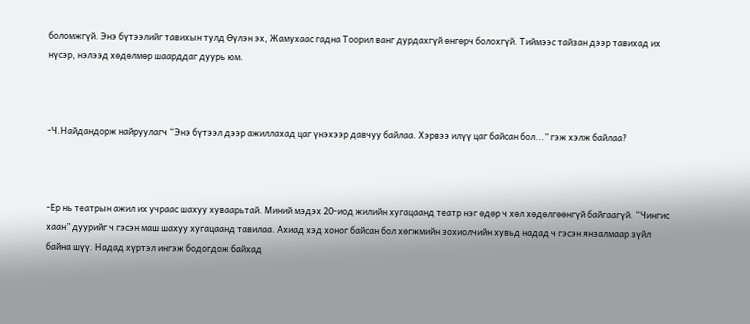боломжгүй. Энэ бүтээлийг тавихын тулд Өүлэн эх, Жамухаас гадна Тоорил ванг дурдахгүй өнгөрч болохгүй. Тиймээс тайзан дээр тавихад их нүсэр, нэлээд хөдөлмөр шаарддаг дуурь юм.



-Ч.Найдандорж найруулагч “Энэ бүтээл дээр ажиллахад цаг үнэхээр давчуу байлаа. Хэрвээ илүү цаг байсан бол...” гэж хэлж байлаа?



-Ер нь театрын ажил их учраас шахуу хуваарьтай. Миний мэдэх 20-иод жилийн хугацаанд театр нэг өдөр ч хөл хөдөлгөөнгүй байгаагүй. “Чингис хаан” дуурийг ч гэсэн маш шахуу хугацаанд тавилаа. Ахиад хэд хоног байсан бол хөгжмийн зохиолчийн хувьд надад ч гэсэн янзалмаар зүйл байна шүү. Надад хүртэл ингэж бодогдож байхад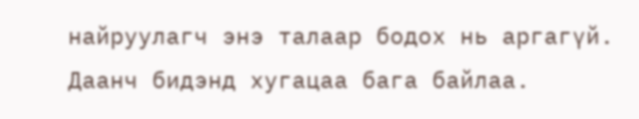найруулагч энэ талаар бодох нь аргагүй. Даанч бидэнд хугацаа бага байлаа.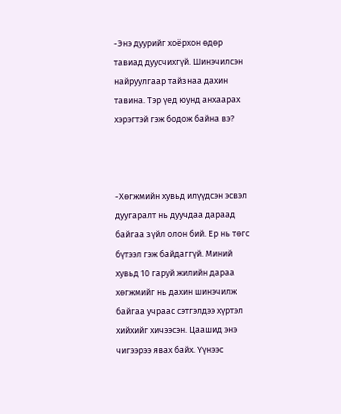-Энэ дуурийг хоёрхон өдөр тавиад дуусчихгүй. Шинэчилсэн найруулгаар тайзнаа дахин тавина. Тэр үед юунд анхаарах хэрэгтэй гэж бодож байна вэ?



-Хөгжмийн хувьд илүүдсэн эсвэл дуугаралт нь дуучдаа дараад байгаа зүйл олон бий. Ер нь төгс бүтээл гэж байдаггүй. Миний хувьд 10 гаруй жилийн дараа хөгжмийг нь дахин шинэчилж байгаа учраас сэтгэлдээ хүртэл хийхийг хичээсэн. Цаашид энэ чигээрээ явах байх. Үүнээс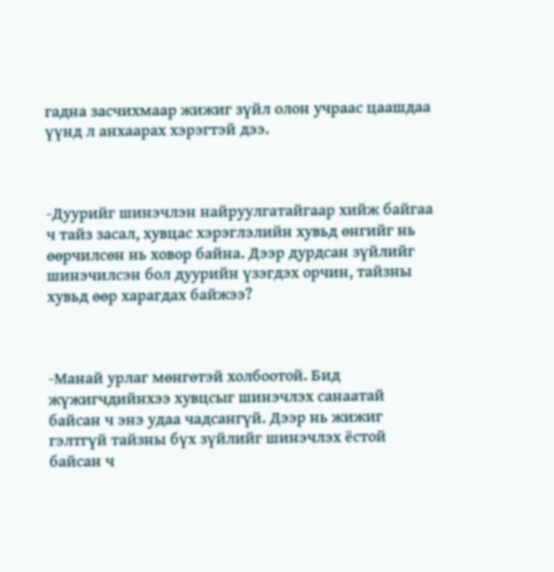гадна засчихмаар жижиг зүйл олон учраас цаашдаа үүнд л анхаарах хэрэгтэй дээ.



-Дуурийг шинэчлэн найруулгатайгаар хийж байгаа ч тайз засал, хувцас хэрэглэлийн хувьд өнгийг нь өөрчилсөн нь ховор байна. Дээр дурдсан зүйлийг шинэчилсэн бол дуурийн үзэгдэх орчин, тайзны хувьд өөр харагдах байжээ?



-Манай урлаг мөнгөтэй холбоотой. Бид жүжигчдийнхээ хувцсыг шинэчлэх санаатай байсан ч энэ удаа чадсангүй. Дээр нь жижиг гэлтгүй тайзны бүх зүйлийг шинэчлэх ёстой байсан ч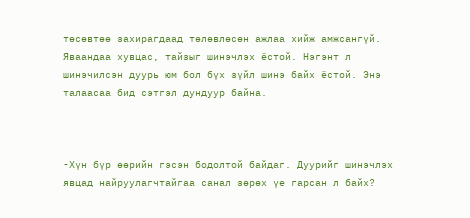төсөвтөө захирагдаад төлөвлөсөн ажлаа хийж амжсангүй. Яваандаа хувцас, тайзыг шинэчлэх ёстой. Нэгэнт л шинэчилсэн дуурь юм бол бүх зүйл шинэ байх ёстой. Энэ талаасаа бид сэтгэл дундуур байна.



-Хүн бүр өөрийн гэсэн бодолтой байдаг. Дуурийг шинэчлэх явцад найруулагчтайгаа санал зөрөх үе гарсан л байх?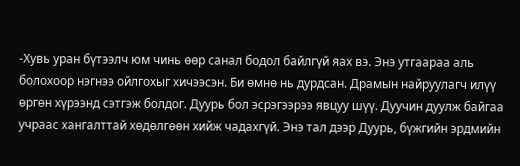-Хувь уран бүтээлч юм чинь өөр санал бодол байлгүй яах вэ. Энэ утгаараа аль болохоор нэгнээ ойлгохыг хичээсэн. Би өмнө нь дурдсан. Драмын найруулагч илүү өргөн хүрээнд сэтгэж болдог. Дуурь бол эсрэгээрээ явцуу шүү. Дуучин дуулж байгаа учраас хангалттай хөдөлгөөн хийж чадахгүй. Энэ тал дээр Дуурь, бүжгийн эрдмийн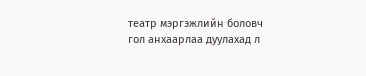театр мэргэжлийн боловч гол анхаарлаа дуулахад л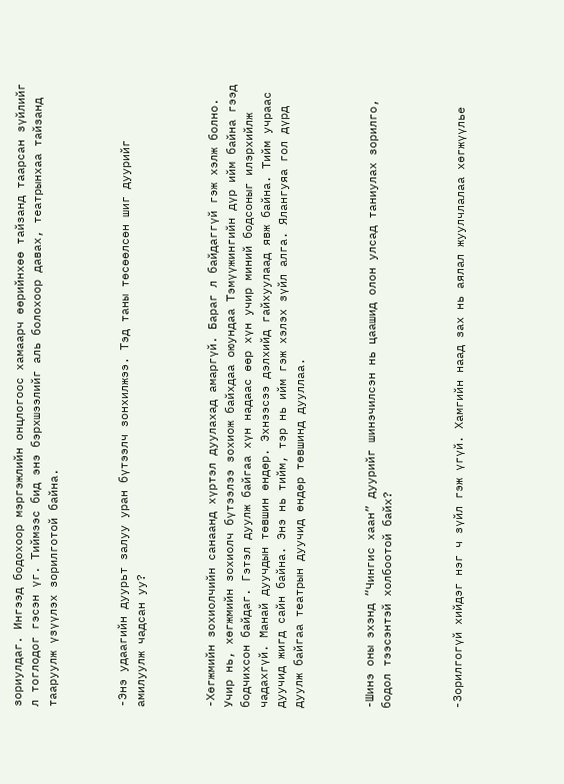зориулдаг. Ингээд бодохоор мэргэжлийн онцлогоос хамаарч өөрийнхөө тайзанд таарсан зүйлийг л тоглодог гэсэн үг. Тиймээс бид энэ бэрхшээлийг аль болохоор давах, театрынхаа тайзанд тааруулж үзүүлэх зорилготой байна.



-Энэ удаагийн дуурьт залуу уран бүтээлч зонхилжээ. Тэд таны төсөөлсөн шиг дуурийг амилуулж чадсан уу?



-Хөгжмийн зохиолчийн санаанд хүртэл дуулахад амаргүй. Бараг л байдаггүй гэж хэлж болно. Учир нь, хөгжмийн зохиолч бүтээлээ зохиож байхдаа оюундаа Тэмүүжингийн дүр ийм байна гээд бодчихсон байдаг. Гэтэл дуулж байгаа хүн надаас өөр хүн учир миний бодсоныг илэрхийлж чадахгүй. Манай дуучдын төвшин өндөр. Эхнээсээ дэлхийд гайхуулаад явж байна. Тийм учраас дуучид жигд сайн байна. Энэ нь тийм, тэр нь ийм гэж хэлэх зүйл алга. Ялангуяа гол дүрд дуулж байгаа театрын дуучид өндөр төвшинд дууллаа.



-Шинэ оны эхэнд “Чингис хаан” дуурийг шинэчилсэн нь цаашид олон улсад таниулах зорилго, бодол тээсэнтэй холбоотой байх?



-Зорилгогүй хийдэг нэг ч зүйл гэж үгүй. Хамгийн наад зах нь аялал жуулчлалаа хөгжүүлье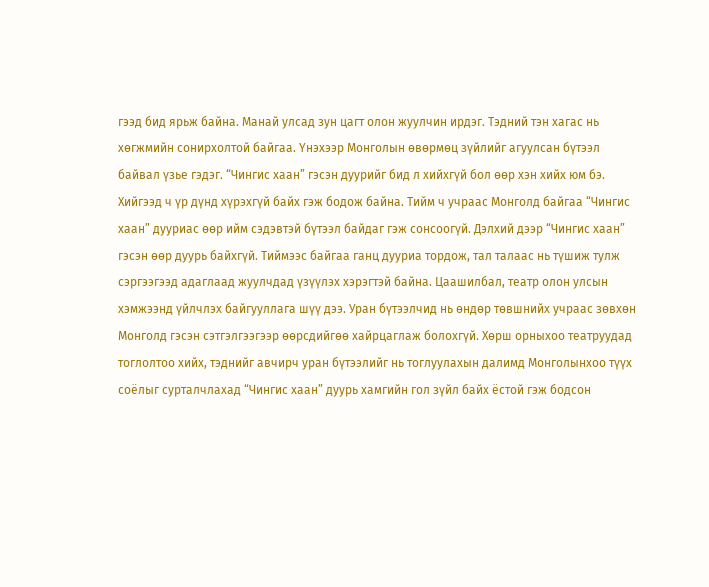гээд бид ярьж байна. Манай улсад зун цагт олон жуулчин ирдэг. Тэдний тэн хагас нь хөгжмийн сонирхолтой байгаа. Үнэхээр Монголын өвөрмөц зүйлийг агуулсан бүтээл байвал үзье гэдэг. “Чингис хаан” гэсэн дуурийг бид л хийхгүй бол өөр хэн хийх юм бэ. Хийгээд ч үр дүнд хүрэхгүй байх гэж бодож байна. Тийм ч учраас Монголд байгаа “Чингис хаан” дууриас өөр ийм сэдэвтэй бүтээл байдаг гэж сонсоогүй. Дэлхий дээр “Чингис хаан” гэсэн өөр дуурь байхгүй. Тиймээс байгаа ганц дууриа тордож, тал талаас нь түшиж тулж сэргээгээд адаглаад жуулчдад үзүүлэх хэрэгтэй байна. Цаашилбал, театр олон улсын хэмжээнд үйлчлэх байгууллага шүү дээ. Уран бүтээлчид нь өндөр төвшнийх учраас зөвхөн Монголд гэсэн сэтгэлгээгээр өөрсдийгөө хайрцаглаж болохгүй. Хөрш орныхоо театруудад тоглолтоо хийх, тэднийг авчирч уран бүтээлийг нь тоглуулахын далимд Монголынхоо түүх соёлыг сурталчлахад “Чингис хаан” дуурь хамгийн гол зүйл байх ёстой гэж бодсон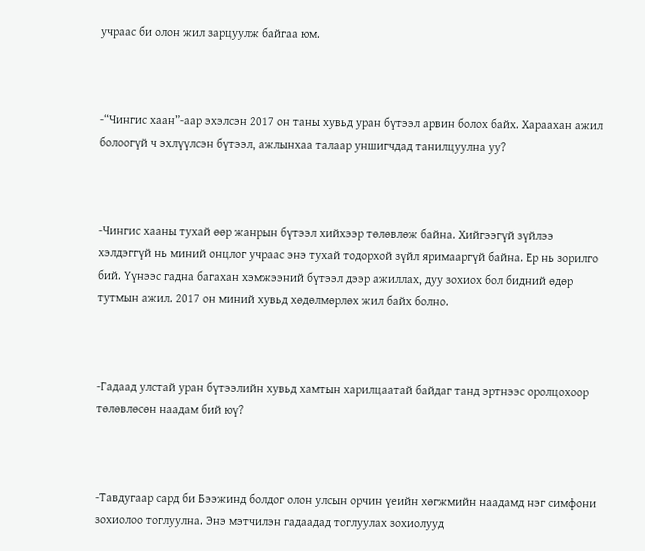учраас би олон жил зарцуулж байгаа юм.



-“Чингис хаан”-аар эхэлсэн 2017 он таны хувьд уран бүтээл арвин болох байх. Хараахан ажил болоогүй ч эхлүүлсэн бүтээл, ажлынхаа талаар уншигчдад танилцуулна уу?



-Чингис хааны тухай өөр жанрын бүтээл хийхээр төлөвлөж байна. Хийгээгүй зүйлээ хэлдэггүй нь миний онцлог учраас энэ тухай тодорхой зүйл яримааргүй байна. Ер нь зорилго бий. Үүнээс гадна багахан хэмжээний бүтээл дээр ажиллах, дуу зохиох бол бидний өдөр тутмын ажил. 2017 он миний хувьд хөдөлмөрлөх жил байх болно.



-Гадаад улстай уран бүтээлийн хувьд хамтын харилцаатай байдаг танд эртнээс оролцохоор төлөвлөсөн наадам бий юү?



-Тавдугаар сард би Бээжинд болдог олон улсын орчин үеийн хөгжмийн наадамд нэг симфони зохиолоо тоглуулна. Энэ мэтчилэн гадаадад тоглуулах зохиолууд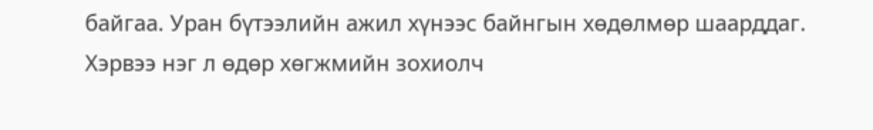байгаа. Уран бүтээлийн ажил хүнээс байнгын хөдөлмөр шаарддаг. Хэрвээ нэг л өдөр хөгжмийн зохиолч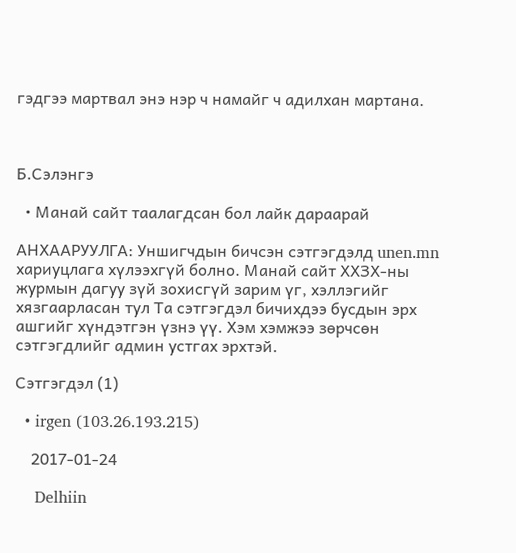гэдгээ мартвал энэ нэр ч намайг ч адилхан мартана.



Б.Сэлэнгэ

  • Манай сайт таалагдсан бол лайк дараарай

АНХААРУУЛГА: Уншигчдын бичсэн сэтгэгдэлд unen.mn хариуцлага хүлээхгүй болно. Манай сайт ХХЗХ-ны журмын дагуу зүй зохисгүй зарим үг, хэллэгийг хязгаарласан тул Та сэтгэгдэл бичихдээ бусдын эрх ашгийг хүндэтгэн үзнэ үү. Хэм хэмжээ зөрчсөн сэтгэгдлийг админ устгах эрхтэй.

Сэтгэгдэл (1)

  • irgen (103.26.193.215)

    2017-01-24

    Delhiin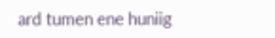ard tumen ene huniig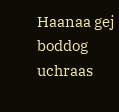Haanaa gej boddog uchraas